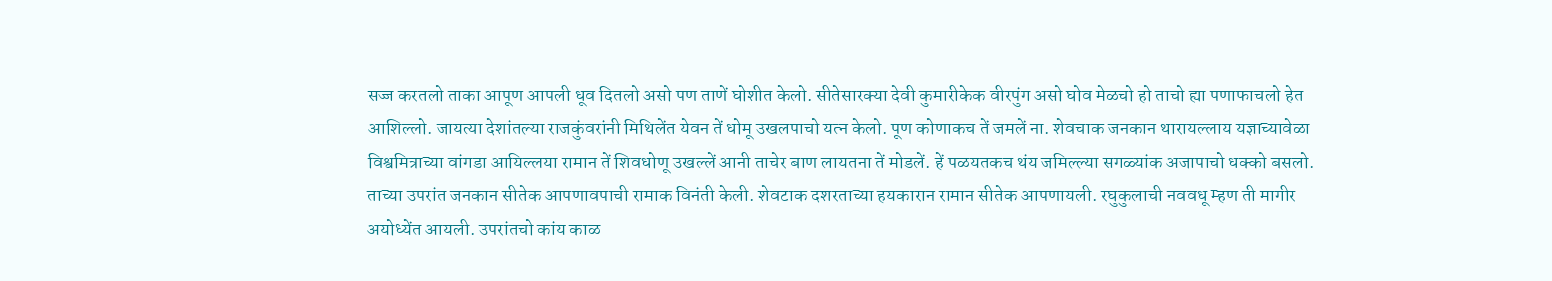सज्ज करतलो ताका आपूण आपली धूव दितलो असो पण ताणें घोशीत केलो. सीतेसारक्या देवी कुमारीकेक वीरपुंग असो घोव मेळचो हो ताचो ह्या पणाफाचलो हेत आशिल्लो. जायत्या देशांतल्या राजकुंवरांनी मिथिलेंत येवन तें धोमू उखलपाचो यत्न केलो. पूण कोणाकच तें जमलें ना. शेवचाक जनकान थारायल्लाय यज्ञाच्यावेळा विश्वमित्राच्या वांगडा आयिल्लया रामान तें शिवधोणू उखल्लें आनी ताचेर बाण लायतना तें मोडलें. हें पळयतकच थंय जमिल्ल्या सगळ्यांक अजापाचो धक्को बसलो. ताच्या उपरांत जनकान सीतेक आपणावपाची रामाक विनंती केली. शेवटाक दशरताच्या हयकारान रामान सीतेक आपणायली. रघुकुलाची नववधू म्हण ती मागीर अयोध्येंत आयली. उपरांतचो कांय काळ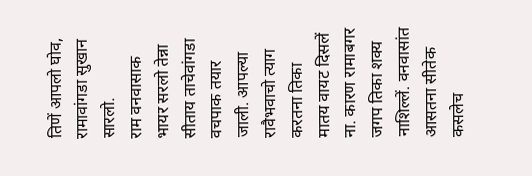तिणें आपलो घोव, रामावांगडा सुखान सारलो.
राम वनवासाक भायर सरलो तेन्ना सीताय ताचेवांगडा वचपाक तयार जाली. आपल्या रावैभवाचो त्याग करतना तिका मातय वायट दिसलें ना. कारण रामाबगर जगप तिका शक्य नाशिल्लें. वनवासांत आसतना सीतेक कसलेच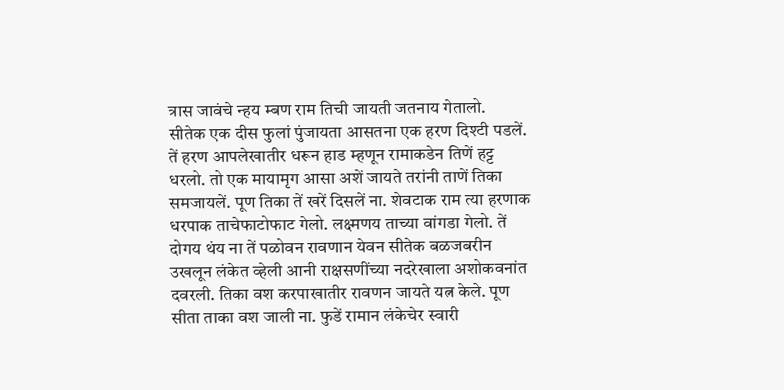त्रास जावंचे न्हय म्बण राम तिची जायती जतनाय गेतालो.
सीतेक एक दीस फुलां पुंजायता आसतना एक हरण दिश्टी पडलें. तें हरण आपलेखातीर धरून हाड म्हणून रामाकडेन तिणें हट्ट धरलो. तो एक मायामृग आसा अशें जायते तरांनी ताणें तिका समजायलें. पूण तिका तें खरें दिसलें ना. शेवटाक राम त्या हरणाक धरपाक ताचेफाटोफाट गेलो. लक्ष्मणय ताच्या वांगडा गेलो. तें दोगय थंय ना तें पळोवन रावणान येवन सीतेक बळजबरीन उखलून लंकेत व्हेली आनी राक्षसणींच्या नदरेखाला अशोकवनांत दवरली. तिका वश करपाखातीर रावणन जायते यत्न केले. पूण सीता ताका वश जाली ना. फुडें रामान लंकेचेर स्वारी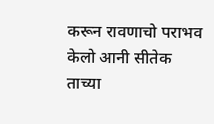करून रावणाचो पराभव केलो आनी सीतेक ताच्या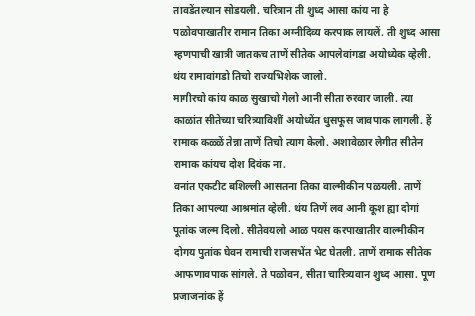तावडेंतल्यान सोडयली. चरित्रान ती शुध्द आसा कांय ना हे पळोवपाखातीर रामान तिका अग्नीदिव्य करपाक लायलें. ती शुध्द आसा म्हणपाची खात्री जातकच ताणें सीतेक आपलेवांगडा अयोध्येक व्हेली. थंय रामावांगडो तिचो राज्यभिशेक जालो.
मागीरचो कांय काळ सुखाचो गेलो आनी सीता रुरवार जाली. त्या काळांत सीतेच्या चरित्र्याविशीं अयोध्येंत धुसफूस जावपाक लागली. हें रामाक कळ्ळें तेन्ना ताणें तिचो त्याग केलो. अशावेळार लेगीत सीतेन रामाक कांयच दोश दिवंक ना.
वनांत एकटीट बशिल्ली आसतना तिका वाल्मीकीन पळयली. ताणें तिका आपल्या आश्रमांत व्हेली. थंय तिणें लव आनी कूश ह्या दोगां पूतांक जल्म दिलो. सीतेवयलो आळ पयस करपाखातीर वाल्मीकीन दोगय पुतांक घेवन रामाची राजसभेंत भेट घेतली. ताणें रामाक सीतेक आफणावपाक सांगले. ते पळोवन, सीता चारित्र्यवान शुध्द आसा. पूण प्रजाजनांक हें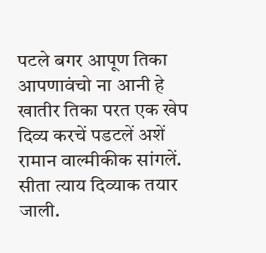पटले बगर आपूण तिका आपणावंचो ना आनी हे खातीर तिका परत एक खेप दिव्य करचें पडटलें अशें रामान वाल्मीकीक सांगलें.
सीता त्याय दिव्याक तयार जाली.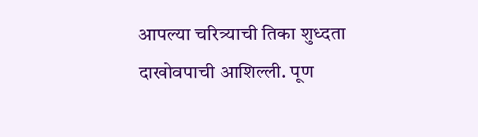आपल्या चरित्र्याची तिका शुध्दता दाखोवपाची आशिल्ली. पूण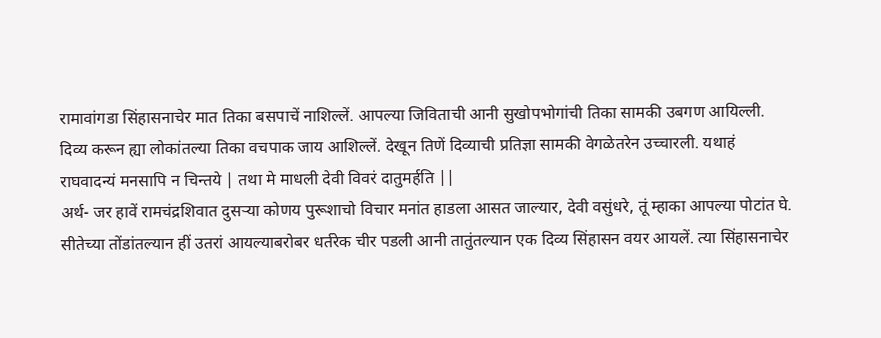रामावांगडा सिंहासनाचेर मात तिका बसपाचें नाशिल्लें. आपल्या जिविताची आनी सुखोपभोगांची तिका सामकी उबगण आयिल्ली. दिव्य करून ह्या लोकांतल्या तिका वचपाक जाय आशिल्लें. देखून तिणें दिव्याची प्रतिज्ञा सामकी वेगळेतरेन उच्चारली. यथाहं राघवादन्यं मनसापि न चिन्तये | तथा मे माधली देवी विवरं दातुमर्हति ||
अर्थ- जर हावें रामचंद्रशिवात दुसऱ्या कोणय पुरूशाचो विचार मनांत हाडला आसत जाल्यार, देवी वसुंधरे, तूं म्हाका आपल्या पोटांत घे.
सीतेच्या तोंडांतल्यान हीं उतरां आयल्याबरोबर धर्तरेक चीर पडली आनी तातुंतल्यान एक दिव्य सिंहासन वयर आयलें. त्या सिंहासनाचेर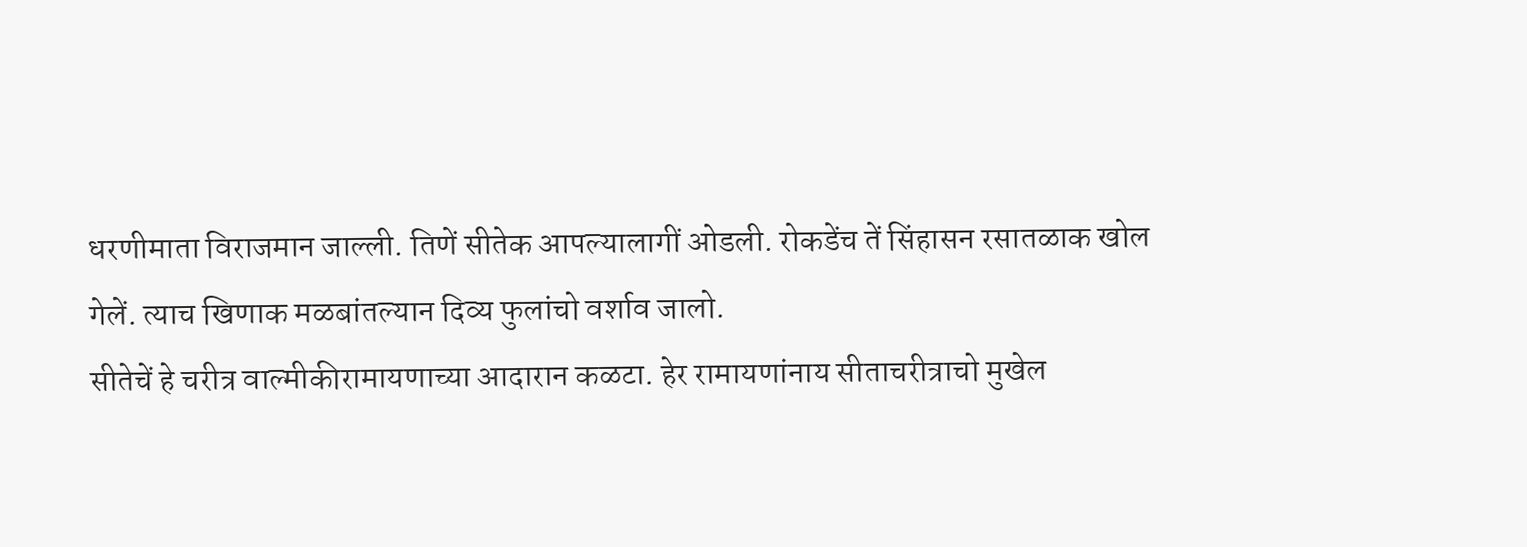धरणीमाता विराजमान जाल्ली. तिणें सीतेक आपल्यालागीं ओडली. रोकडेंच तें सिंहासन रसातळाक खोल गेलें. त्याच खिणाक मळबांतल्यान दिव्य फुलांचो वर्शाव जालो.
सीतेचें हे चरीत्र वाल्मीकीरामायणाच्या आदारान कळटा. हेर रामायणांनाय सीताचरीत्राचो मुखेल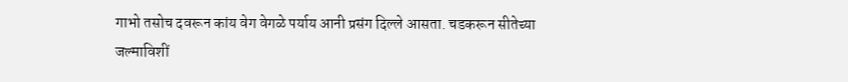गाभो तसोच दवरून कांय वेग वेगळे पर्याय आनी प्रसंग दिल्ले आसता. चडकरून सीतेच्या जल्माविशीं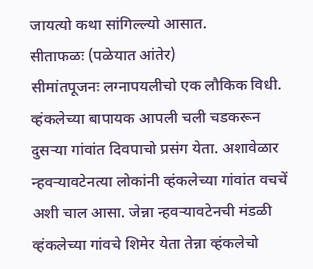जायत्यो कथा सांगिल्ल्यो आसात.
सीताफळः (पळेयात आंतेर)
सीमांतपूजनः लग्नापयलीचो एक लौकिक विधी. व्हंकलेच्या बापायक आपली चली चडकरून दुसऱ्या गांवांत दिवपाचो प्रसंग येता. अशावेळार न्हवऱ्यावटेनत्या लोकांनी व्हंकलेच्या गांवांत वचचें अशी चाल आसा. जेन्ना न्हवऱ्यावटेनची मंडळी व्हंकलेच्या गांवचे शिमेर येता तेन्ना व्हंकलेचो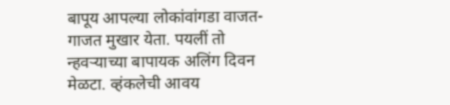बापूय आपल्या लोकांवांगडा वाजत- गाजत मुखार येता. पयलीं तो न्हवऱ्याच्या बापायक अलिंग दिवन मेळटा. व्हंकलेची आवय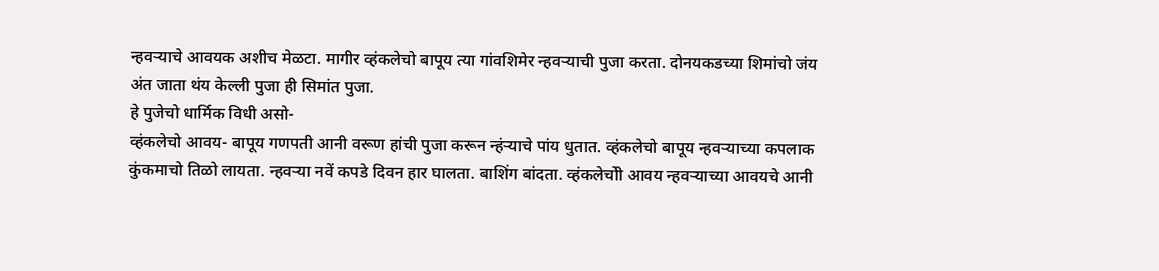न्हवऱ्याचे आवयक अशीच मेळटा. मागीर व्हंकलेचो बापूय त्या गांवशिमेर न्हवऱ्याची पुजा करता. दोनयकडच्या शिमांचो जंय अंत जाता थंय केल्ली पुजा ही सिमांत पुजा.
हे पुजेचो धार्मिक विधी असो-
व्हंकलेचो आवय- बापूय गणपती आनी वरूण हांची पुजा करून न्हंऱ्याचे पांय धुतात. व्हंकलेचो बापूय न्हवऱ्याच्या कपलाक कुंकमाचो तिळो लायता. न्हवऱ्या नवें कपडे दिवन हार घालता. बाशिंग बांदता. व्हंकलेचोी आवय न्हवऱ्याच्या आवयचे आनी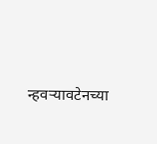न्हवऱ्यावटेनच्या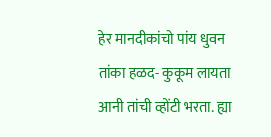हेर मानदीकांचो पांय धुवन तांका हळद- कुकूम लायता आनी तांची व्होंटी भरता. ह्या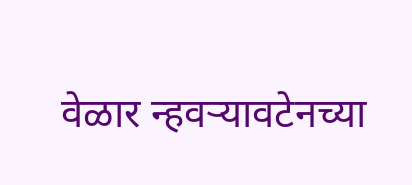वेळार न्हवऱ्यावटेनच्या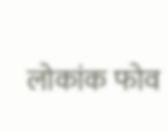लोकांक फोव